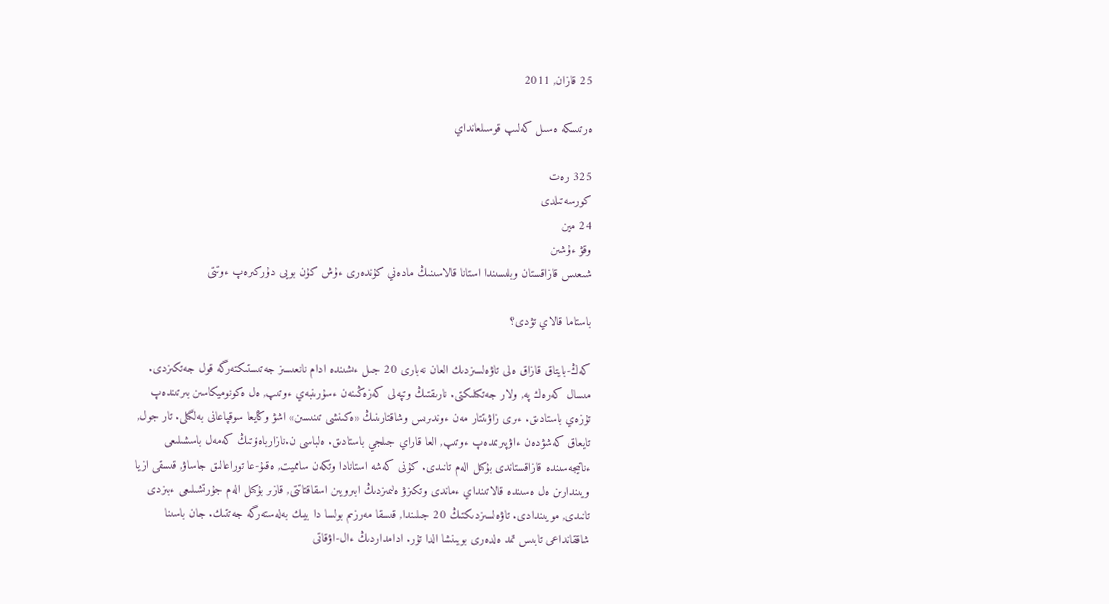25 قازان, 2011

ەرتىسكە ەسىل كەلىپ قوسىلعانداي

325 رەت
كورسەتىلدى
24 مين
وقۋ ءۇشىن
شىعىس قازاقستان وبلىسىندا استانا قالاسىنىڭ مادەني كۇندەرى ءۇش كۇن بويى دۇركىرەپ ءوتتى

باستاما قالاي تۋدى؟

كەڭ-بايتاق قازاق ەلى تاۋەلسىزدىك العان نەبارى 20 جىل ءىشىندە ادام نانعىسىز جەتىستىكتەرگە قول جەتكىزدى. مىسال كەرەك پە, ولار جەتكىلىكتى. نارىقتىڭ وتپەلى كەزەڭىنەن ءسۇرىنبەي ءوتىپ, ەل ەكونوميكاسىن بىرتىندەپ تۇزەي باستادىق. ءىرى زاۋىتتار مەن ءوندىرىس وشاقتارىنىڭ «ەكىنشى تىنىسىن» اشۋ وڭايعا سوقپاعانى بەلگىلى. تار جول, تايعاق كەشۋدەن ءاۋپىرىمدەپ ءوتىپ, العا قاراي جىلجي باستادىق. ەلباسى ن.نازارباەۆتىڭ كەمەل باسشىلىعى ءناتيجەسىندە قازاقستاندى بۇكىل الەم تانىدى. كۇنى كەشە استانادا وتكەن سامميت, ەقىۇ-عا توراعالىق جاساۋ, قىسقى ازيا ويىندارىن ەل ەسىندە قالاتىنداي ءماندى وتكىزۋ ەلىمىزدىڭ ابىرويىن اسقاقتاتتى, قازىر بۇكىل الەم جۇرتشىلىعى ءبىزدى تانىدى, مويىندادى. تاۋەلسىزدىكتىڭ 20 جىلىندا, قىسقا مەرزىم بولسا دا بيىك بەلەستەرگە جەتتىك. جان باسىنا شاققانداعى تابىس تمد ەلدەرى بويىنشا الدا تۇر. ادامداردىڭ ءال-اۋقاتى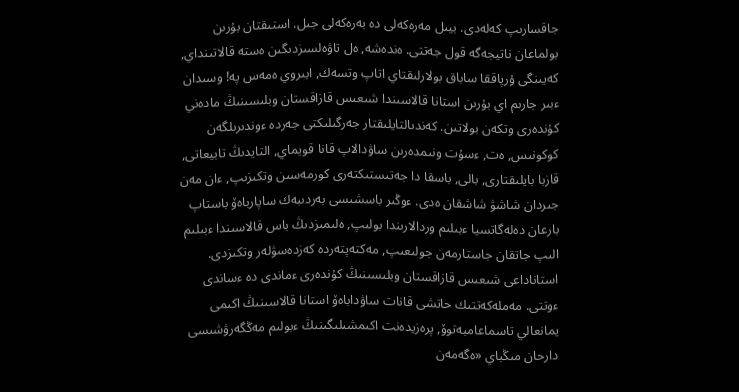جاقسارىپ كەلەدى. بيىل مەرەكەلى دە بەرەكەلى جىل. استىقتان بۇرىن بولماعان ناتيجەگە قول جەتتى. ەندەشە, ەل تاۋەلسىزدىگىن ەستە قالاتىنداي, كەيىنگى ۇرپاققا ساباق بولارلىقتاي اتاپ وتسەك, ابىروي ەمەس پە! وسىدان ءبىر جارىم اي بۇرىن استانا قالاسىندا شىعىس قازاقستان وبلىسىنىڭ مادەني كۇندەرى وتكەن بولاتىن. كەندىالتايلىقتار جەرگىلىكتى جەردە ءوندىرىلگەن كوكونىس, ەت, ءسۇت ونىمدەرىن ساۋدالاپ قانا قويماي, التايدىڭ تابيعاتى, قازبا بايلىقتارى, بالى, باسقا دا جەتىستىكتەرى كورمەسىن وتكىزىپ, ءان مەن جىردان شاشۋ شاشقان ەدى. ءوڭىر باسشىسى بەردىبەك ساپارباەۆ باستاپ بارعان دەلەگاتسيا ءبىلىم وردالارىندا بولىپ, ەلىمىزدىڭ باس قالاسىندا ءبىلىم الىپ جاتقان جاستارمەن جولىعىپ, مەكتەپتەردە كەزدەسۋلەر وتكىزدى. استاناداعى شىعىس قازاقستان وبلىسىنىڭ كۇندەرى ءماندى دە ءساندى ءوتتى. مەملەكەتتىك حاتشى قانات ساۋداباەۆ استانا قالاسىنىڭ اكىمى يمانعالي تاسماعامبەتوۆ, پرەزيدەنت اكىمشىلىگىنىڭ ءبولىم مەڭگەرۋشىسى دارحان مىڭباي «ەگەمەن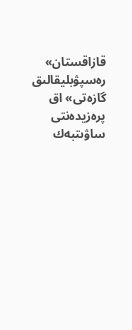قازاقستان» رەسپۋبليقالىق گازەتى» اق پرەزيدەنتى ساۋىتبەك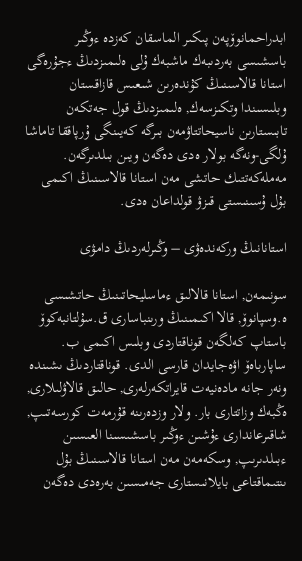ابدراحمانوۆپەن پىكىر الماسقان كەزدە ءوڭىر باسشىسى بەردىبەك ماشبەك ۇلى ەلىمىزدىڭ ءجۇرەگى استانا قالاسىنىڭ كۇندەرىن شىعىس قازاقستان وبلىسىندا وتكىزسەك, ەلىمىزدىڭ قول جەتكەن تابىستارىن ناسيحاتتاۋمەن بىرگە كەيىنگى ۇرپاققا تاماشا ۇلگى-ونەگە بولار ەدى دەگەن ويىن بىلدىرگەن. مەملەكەتتىك حاتشى مەن استانا قالاسىنىڭ اكىمى بۇل ۇسىنىستى قىزۋ قولداعان ەدى.

استانانىڭ وركەندەۋى – وڭىرلەردىڭ دامۋى

سونىمەن, استانا قالالىق ءماسليحاتىنىڭ حاتشىسى ە.وسپانوۆ, قالا اكىمىنىڭ ورىنباسارى ق.سۇلتانبەكوۆ باستاپ كەلگەن قوناقتاردى وبلىس اكىمى ب. ساپارباەۆ اۋەجايدان قارسى الدى. قوناقتاردىڭ ىشىندە ونەر جانە مادەنيەت قايراتكەرلەرى, حالىق قالاۋلىلارى, ەڭبەك وزاتتارى بار. ولار وزدەرىنە قۇرمەت كورسەتىپ, شاقىرعاندارى ءۇشىن ءوڭىر باسشىسىنا العىسىن ءبىلدىرىپ, وسكەمەن مەن استانا قالاسىنىڭ بۇل ىنتىماقتاعى بايلانىستارى جەمىسىن بەرەدى دەگەن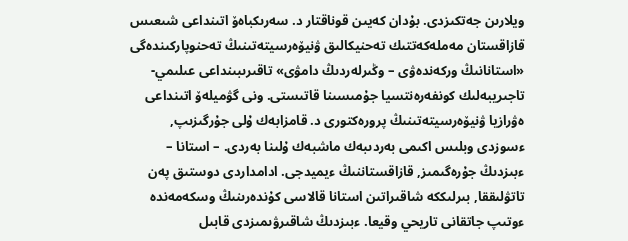ويلارىن جەتكىزدى. بۇدان كەيىن قوناقتار د. سەرىكباەۆ اتىنداعى شىعىس قازاقستان مەملەكەتتىك تەحنيكالىق ۋنيۆەرسيتەتىنىڭ تەحنوپاركىندەگى «استانانىڭ وركەندەۋى – وڭىرلەردىڭ دامۋى» تاقىرىبىنداعى عىلىمي-تاجىريبەلىك كونفەرەنتسيا جۇمىسىنا قاتىستى. ونى گۋميلەۆ اتىنداعى ەۋرازيا ۋنيۆەرسيتەتىنىڭ پرورەكتورى د. قامزابەك ۇلى جۇرگىزىپ, ءسوزدى وبلىس اكىمى بەردىبەك ماشبەك ۇلىنا بەردى. – استانا – ءبىزدىڭ جۇرەگىمىز, قازاقستاننىڭ ءيميدجى. ادامداردى دوستىق پەن تاتۋلىققا, بىرلىككە شاقىراتىن استانا قالاسى كۇندەرىنىڭ وسكەمەندە ءوتىپ جاتقانى تاريحي وقيعا. ءبىزدىڭ شاقىرۋىمىزدى قابىل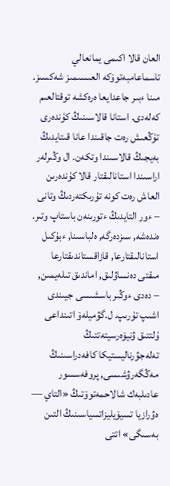العان قالا اكىمى يمانعالي تاسماعامبەتوۆكە العىسىمىز شەكسىز. مىنا ءبىر جاعدايعا ەرەكشە توقتالعىم كەلەدى. استانا قالاسىنىڭ كۇندەرى تۇڭعىش رەت جاقىندا عانا قىتايدىڭ بەيجىڭ قالاسىندا وتكەن. ال وڭىرلەر اراسىندا استانالىقتار قالا كۇندەرىن العاش رەت كونە تۇرىكتەردىڭ وتانى – ءور التايدىڭ ءتورىنەن باستاپ وتىر. ەندەشە, سىزدەرگە, ەلباسىنا, ءبۇكىل استانالىقتارعا, قازاقستاندىقتارعا مىقتى دەنساۋلىق, اماندىق تىلەيمىن, – دەدى ءوڭىر باسشىسى جيىندى اشىپ تۇرىپ. ل.گۋميلەۆ اتىنداعى ۇلتتىق ۋنيۆەرسيتەتتىڭ تەلەجۋرناليستيكا كافەدراسىنىڭ مەڭگەرۋشىسى, پروفەسسور عادىلبەك شالاحمەتوۆتىڭ «التاي — ەۋرازيا تسيۆيليزاتسياسىنىڭ التىن بەسىگى» اتتى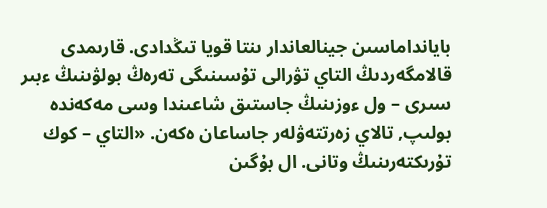بايانداماسىن جينالعاندار ىنتا قويا تىڭدادى. قارىمدى قالامگەردىڭ التاي تۋرالى تۇسىنىگى تەرەڭ بولۋىنىڭ ءبىر سىرى – ول ءوزىنىڭ جاستىق شاعىندا وسى مەكەندە بولىپ, تالاي زەرتتەۋلەر جاساعان ەكەن. «التاي – كوك تۇرىكتەرىنىڭ وتانى. ال بۇگىن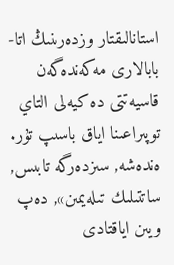استانالىقتار وزدەرىنىڭ اتا-بابالارى مەكەندەگەن قاسيەتتى دە كيەلى التاي توپىراعىنا اياق باسىپ تۇر. ەندەشە, سىزدەرگە تابىس, ساتتىلىك تىلەيمىن», دەپ ويىن اياقتادى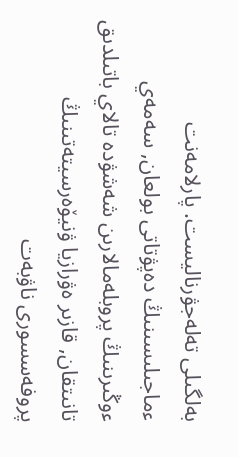بەلگىلى تەلەجۋرناليست. پارلامەنت ءماجىلىسىنىڭ دەپۋتاتى بولعان, سەمەي ءوڭىرىنىڭ پروبلەمالارىن شەشۋدە تالاي باتىلدىق تانىتقان, قازىر ەۋرازيا ۋنيۆەرسيتەتىنىڭ پروفەسسورى ناۋبەت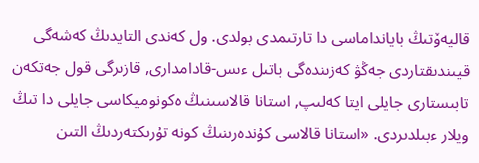قاليەۆتىڭ بايانداماسى دا تارتىمدى بولدى. ول كەندى التايدىڭ كەشەگى قيىندىقتاردى جەڭۋ كەزىندەگى باتىل ءىس-قادامدارى, قازىرگى قول جەتكەن تابىستارى جايلى ايتا كەلىپ, استانا قالاسىنىڭ ەكونوميكاسى جايلى دا تىڭ ويلار ءبىلدىردى. «استانا قالاسى كۇندەرىنىڭ كونە تۇرىكتەردىڭ التىن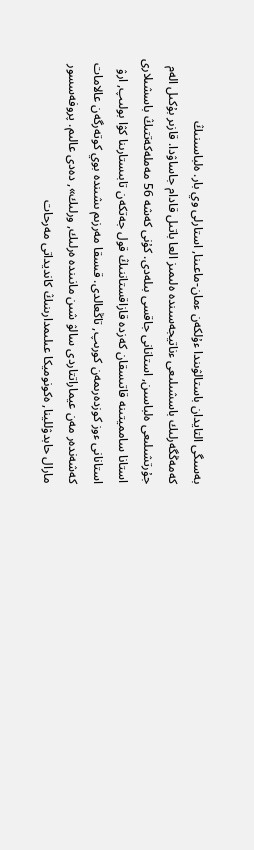بەسىگى التايدان باستالۋىندا ءۇلكەن ءمان-ماعىنا, استارلى وي بار. ەلباسىنىڭ كەمەڭگەرلىك باسشىلىعى ءناتيجەسىندە ەلىمىز العا باتىل قادام جاساۋدا. قازىر بۇكىل الەم جۇرتشىلىعى ەلباسىن, استانانى جاقسى بىلەدى. كۇنى كەشە 56 مەملەكەتتىڭ باسشىلارى استانا سامميتىنە قاتىسقان كەزدە قازاقستاننىڭ قول جەتكەن تابىستارىنا كۋا بولىپ, ارۋ استانانى ءوز كوزدەرىمەن كورىپ, تاڭعالدى. قىسقا مەرزىم ىشىندە بوي كوتەرگەن عالامات كەشەندەر مەن عيماراتتاردى سالۋ شىن مانىندە ەرلىك, ورلىك», دەدى عالىم. پروفەسسور مارال حابدۋللينا, ەكونوميكا عىلىمدارىنىڭ كانديداتى مەرحات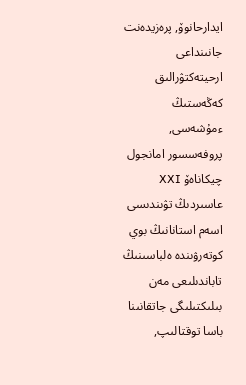ايدارحانوۆ, پرەزيدەنت جانىنداعى ارحيتەكتۋرالىق كەڭەستىڭ ءمۇشەسى, پروفەسسور امانجول چيكاناەۆ XXI عاسىردىڭ تۋىندىسى اسەم استانانىڭ بوي كوتەرۋىندە ەلباسىنىڭ تاباندىلىعى مەن بىلىكتىلىگى جاتقانىنا باسا توقتالىپ,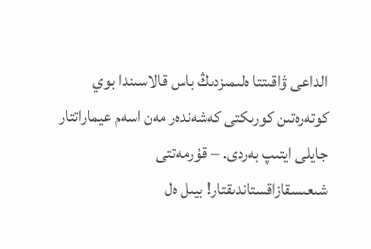الداعى ۋاقىتتا ەلىمىزدىڭ باس قالاسىندا بوي كوتەرەتىن كورىكتى كەشەندەر مەن اسەم عيماراتتار جايلى ايتىپ بەردى. – قۇرمەتتى شىعىسقازاقستاندىقتار! بيىل ەل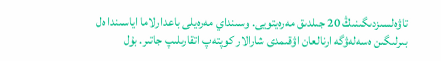تاۋەلسىزدىگىنىڭ 20 جىلدىق مەرەيتويى. وسىنداي مەرەيلى باعدارلاما اياسىندا ەل بىرلىگىن ەسەلەۋگە ارنالعان اۋقىمدى شارالار كوپتەپ اتقارىلىپ جاتىر. بۇل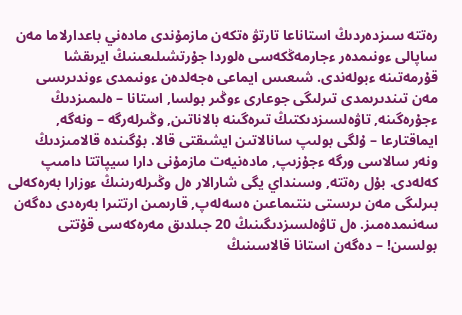رەتتە سىزدەردىڭ استاناعا تارتۋ ەتكەن مازمۇندى مادەني باعدارلاما مەن ساپالى ءونىمدەر ءجارمەڭكەسى ەلوردا جۇرتشىلىعىنىڭ ايرىقشا قۇرمەتىنە ءبولەندى. شىعىس ايماعى ەجەلدەن ءونىمدى ءوندىرىسى مەن تىندىرىمدى تىرلىگى جوعارى ءوڭىر بولسا, استانا – ەلىمىزدىڭ ءجۇرەگىنە, تاۋەلسىزدىكتىڭ تىرەگىنە بالاناتىن, وڭىرلەرگە – ونەگە, ايماقتارعا – ۇلگى بولىپ سانالاتىن ايشىقتى قالا. بۇگىندە قالامىزدىڭ ونەر سالاسى ورگە ءجۇزىپ, مادەنيەت مازمۇنى دارا سيپاتتا دامىپ كەلەدى. بۇل رەتتە, وسىنداي يگى شارالار ەل وڭىرلەرىنىڭ ءوزارا بەرەكەلى بىرلىگى مەن ىرىستى ىنتىماعىن ەسەلەپ, قارىمىن ارتتىرا بەرەدى دەگەن سەنىمدەمىز. ەل تاۋەلسىزدىگىنىڭ 20 جىلدىق مەرەكەسى قۇتتى بولسىن! – دەگەن استانا قالاسىنىڭ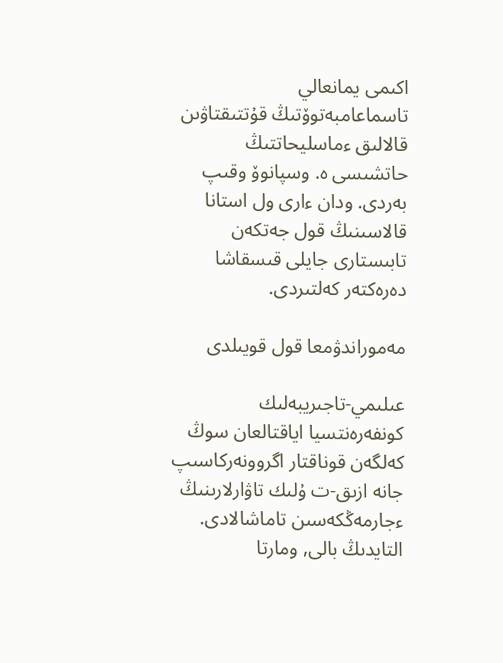اكىمى يمانعالي تاسماعامبەتوۆتىڭ قۇتتىقتاۋىن قالالىق ءماسليحاتتىڭ حاتشىسى ە. وسپانوۆ وقىپ بەردى. ودان ءارى ول استانا قالاسىنىڭ قول جەتكەن تابىستارى جايلى قىسقاشا دەرەكتەر كەلتىردى.

مەموراندۋمعا قول قويىلدى

عىلىمي-تاجىريبەلىك كونفەرەنتسيا اياقتالعان سوڭ كەلگەن قوناقتار اگروونەركاسىپ جانە ازىق-ت ۇلىك تاۋارلارىنىڭ ءجارمەڭكەسىن تاماشالادى. التايدىڭ بالى, ومارتا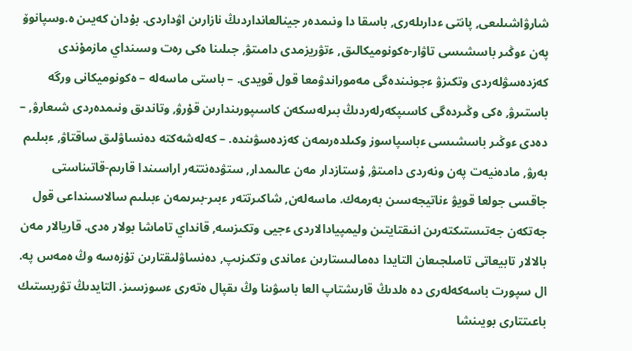شارۋاشىلىعى, پانتى ءدارىلەرى, باسقا دا ونىمدەر جينالعانداردىڭ نازارىن اۋداردى. بۇدان كەيىن ە.وسپانوۆ پەن ءوڭىر باسشىسى تاۋار-ەكونوميكالىق, ءتۋريزمدى دامىتۋ, جىلىنا ەكى رەت وسىنداي مازمۇندى كەزدەسۋلەردى وتكىزۋ ءجونىندەگى مەموراندۋمعا قول قويدى. – باستى ماسەلە – ەكونوميكانى ورگە باستىرۋ, ەكى وڭىردەگى كاسىپكەرلەردىڭ بىرلەسكەن كاسىپورىندارىن قۇرۋ, وتاندىق ونىمدەردى شىعارۋ, – دەدى ءوڭىر باسشىسى ءباسپاسوز وكىلدەرىمەن كەزدەسۋىندە. – كەلەشەكتە دەنساۋلىق ساقتاۋ, ءبىلىم بەرۋ, مادەنيەت پەن ونەردى دامىتۋ, ۇستازدار مەن عالىمدار, ستۋدەنتتەر اراسىندا قارىم-قاتىناستى جاقسى جولعا قويۋ ءناتيجەسىن بەرمەك. ماسەلەن, شاكىرتتەر ءبىر-بىرىمەن ءبىلىم سالاسىنداعى قول جەتكەن جەتىستىكتەرىن انىقتايتىن وليمپيادالاردى ءجيى وتكىزسە, قانداي تاماشا بولار ەدى. قاريالار مەن بالالار تابيعاتى تامىلجىعان التايدا دەمالىستارىن ءماندى وتكىزىپ, دەنساۋلىقتارىن تۇزەسە وڭ ەمەس پە. ال سپورت باسەكەلەرى دە ەلدىڭ قارىشتاپ العا باسۋىنا وڭ ىقپال ەتەرى ءسوزسىز. التايدىڭ تۋريستىك باعىتتارى بويىنشا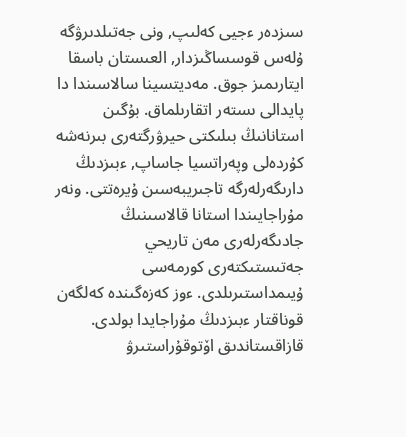سىزدەر ءجيى كەلىپ, ونى جەتىلدىرۋگە ۇلەس قوسساڭىزدار, العىستان باسقا ايتارىمىز جوق. مەديتسينا سالاسىندا دا پايدالى ىستەر اتقارىلماق. بۇگىن استانانىڭ بىلىكتى حيرۋرگتەرى بىرنەشە كۇردەلى وپەراتسيا جاساپ, ءبىزدىڭ دارىگەرلەرگە تاجىريبەسىن ۇيرەتتى. ونەر مۇراجايىندا استانا قالاسىنىڭ جادىگەرلەرى مەن تاريحي جەتىستىكتەرى كورمەسى ۇيىمداستىرىلدى. ءوز كەزەگىندە كەلگەن قوناقتار ءبىزدىڭ مۇراجايدا بولدى. قازاقستاندىق اۆتوقۇراستىرۋ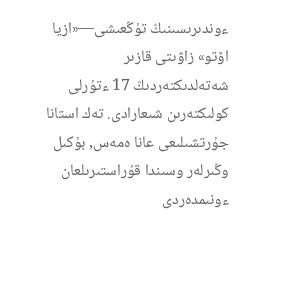ءوندىرىسىنىڭ تۇڭعىشى—«ازيا اۆتو» زاۋىتى قازىر شەتەلدىكتەردىڭ 17 ءتۇرلى كولىكتەرىن شىعارادى. تەك استانا جۇرتشىلىعى عانا ەمەس, بۇكىل وڭىرلەر وسىندا قۇراستىرىلعان ءونىمدەردى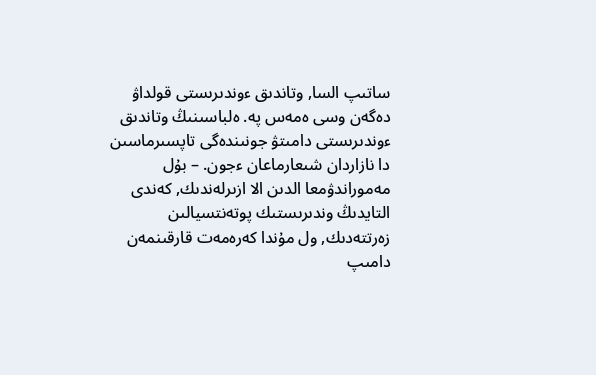ساتىپ السا, وتاندىق ءوندىرىستى قولداۋ دەگەن وسى ەمەس پە. ەلباسىنىڭ وتاندىق ءوندىرىستى دامىتۋ جونىندەگى تاپسىرماسىن دا نازاردان شىعارماعان ءجون. – بۇل مەموراندۋمعا الدىن الا ازىرلەندىك, كەندى التايدىڭ وندىرىستىك پوتەنتسيالىن زەرتتەدىك, ول مۇندا كەرەمەت قارقىنمەن دامىپ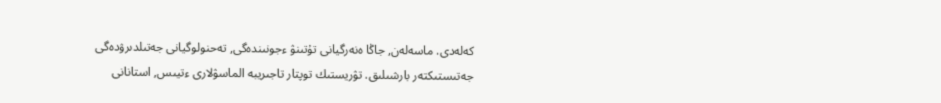كەلەدى. ماسەلەن, جاڭا ەنەرگيانى تۇتىنۋ ءجونىندەگى, تەحنولوگيانى جەتىلدىرۋدەگى جەتىستىكتەر بارشىلىق. تۋريستىك توپتار تاجىريبە الماسۋلارى ءتيىس, استانانى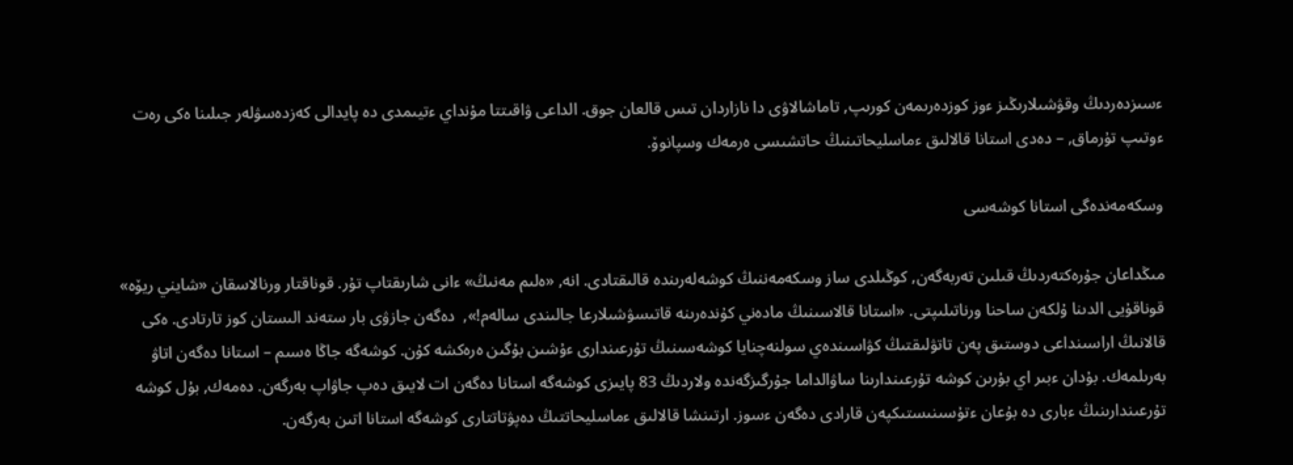ءسىزدەردىڭ وقۋشىلارىڭىز ءوز كوزدەرىمەن كورىپ, تاماشالاۋى دا نازاردان تىس قالعان جوق. الداعى ۋاقىتتا مۇنداي ءتيىمدى دە پايدالى كەزدەسۋلەر جىلىنا ەكى رەت ءوتىپ تۇرماق, – دەدى استانا قالالىق ءماسليحاتىنىڭ حاتشىسى ەرمەك وسپانوۆ.

وسكەمەندەگى استانا كوشەسى

مىڭداعان جۇرەكتەردىڭ قىلىن تەربەگەن, كوڭىلدى ساز وسكەمەننىڭ كوشەلەرىندە قالىقتادى. انە, «ەلىم مەنىڭ» ءانى شارىقتاپ تۇر. قوناقتار ورنالاسقان «شايني ريۆە» قوناقۇيى الدىنا ۇلكەن ساحنا ورناتىلىپتى. «استانا قالاسىنىڭ مادەني كۇندەرىنە قاتىسۋشىلارعا جالىندى سالەم!»,  دەگەن جازۋى بار ستەند الىستان كوز تارتادى. ەكى قالانىڭ اراسىنداعى دوستىق پەن تاتۋلىقتىڭ كۋاسىندەي سولنەچنايا كوشەسىنىڭ تۇرعىندارى ءۇشىن بۇگىن ەرەكشە كۇن. كوشەگە جاڭا ەسىم – استانا دەگەن اتاۋ بەرىلمەك. بۇدان ءبىر اي بۇرىن كوشە تۇرعىندارىنا ساۋالداما جۇرگىزگەندە ولاردىڭ 83 پايىزى كوشەگە استانا دەگەن ات لايىق دەپ جاۋاپ بەرگەن. دەمەك, بۇل كوشە تۇرعىندارىنىڭ ءبارى دە بۇعان ءتۇسىنىستىكپەن قارادى دەگەن ءسوز. ارتىنشا قالالىق ءماسليحاتتىڭ دەپۋتاتتارى كوشەگە استانا اتىن بەرگەن.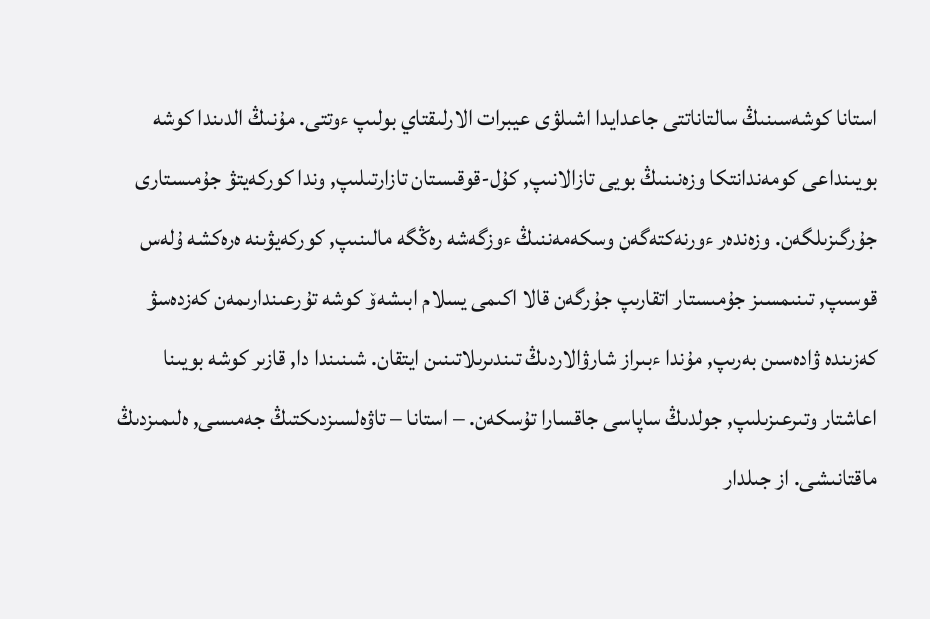استانا كوشەسىنىڭ سالتاناتتى جاعدايدا اشىلۋى عيبرات الارلىقتاي بولىپ ءوتتى. مۇنىڭ الدىندا كوشە بويىنداعى كومەندانتكا وزەنىنىڭ بويى تازالانىپ, كۇل-قوقىستان تازارتىلىپ, وندا كوركەيتۋ جۇمىستارى جۇرگىزىلگەن. وزەندەر ءورنەكتەگەن وسكەمەننىڭ ءوزگەشە رەڭگە مالىنىپ, كوركەيۋىنە ەرەكشە ۇلەس قوسىپ, تىنىمسىز جۇمىستار اتقارىپ جۇرگەن قالا اكىمى يسلام ابىشەۆ كوشە تۇرعىندارىمەن كەزدەسۋ كەزىندە ۋادەسىن بەرىپ, مۇندا ءبىراز شارۋالاردىڭ تىندىرىلاتىنىن ايتقان. شىنىندا دا, قازىر كوشە بويىنا اعاشتار وتىرعىزىلىپ, جولدىڭ ساپاسى جاقسارا تۇسكەن. – استانا – تاۋەلسىزدىكتىڭ جەمىسى, ەلىمىزدىڭ ماقتانىشى. از جىلدار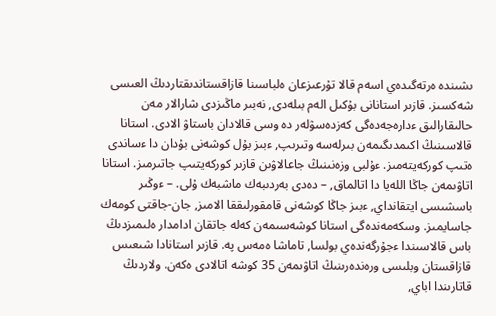ىشىندە ەرتەگىدەي اسەم قالا تۇرعىزعان ەلباسىنا قازاقستاندىقتاردىڭ العىسى شەكسىز. قازىر استانانى بۇكىل الەم بىلەدى, نەبىر ماڭىزدى شارالار مەن حالىقارالىق ءدارەجەدەگى كەزدەسۋلەر دە وسى قالادان باستاۋ الادى. استانا قالاسىنىڭ اكىمدىگىمەن بىرلەسە وتىرىپ, ءبىز بۇل كوشەنى بۇدان دا ءساندى ەتىپ كوركەيتەمىز. ءۇلبى وزەنىنىڭ جاعالاۋىن قازىر كوركەيتىپ جاتىرمىز. استانا اتاۋىمەن جاڭا اللەيا دا اتالماق, – دەدى بەردىبەك ماشبەك ۇلى. – ءوڭىر باسشىسى ايتقانداي, ءبىز جاڭا كوشەنى قامقورلىققا الامىز, جان-جاقتى كومەك جاسايمىز. وسكەمەندەگى استانا كوشەسىمەن كەلە جاتقان ادامدار ەلىمىزدىڭ باس قالاسىندا ءجۇرگەندەي بولسا, تاماشا ەمەس پە. قازىر استانادا شىعىس قازاقستان وبلىسى ورەندەرىنىڭ اتاۋىمەن 35 كوشە اتالادى ەكەن. ولاردىڭ قاتارىندا اباي,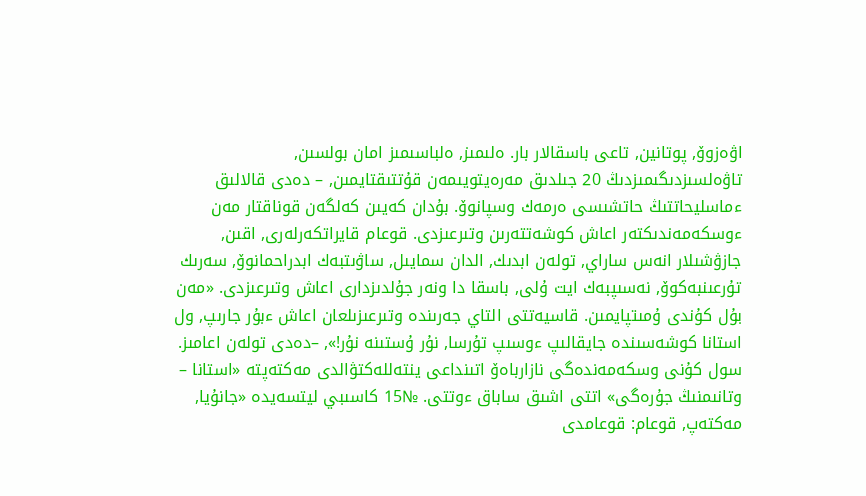اۋەزوۆ, پوتانين, تاعى باسقالار بار. ەلىمىز, ەلباسىمىز امان بولسىن, تاۋەلسىزدىگىمىزدىڭ 20 جىلدىق مەرەيتويىمەن قۇتتىقتايمىن, – دەدى قالالىق ءماسليحاتتىڭ حاتشىسى ەرمەك وسپانوۆ. بۇدان كەيىن كەلگەن قوناقتار مەن ءوسكەمەندىكتەر اعاش كوشەتتەرىن وتىرعىزدى. قوعام قايراتكەرلەرى, اقىن, جازۋشىلار انەس ساراي, تولەن ابدىك, الدان سمايىل, ساۋىتبەك ابدراحمانوۆ, سەرىك تۇرعىنبەكوۆ, نەسىپبەك ايت ۇلى, باسقا دا ونەر جۇلدىزدارى اعاش وتىرعىزدى. «مەن بۇل كۇندى ۇمىتپايمىن. قاسيەتتى التاي جەرىندە وتىرعىزىلعان اعاش ءبۇر جارىپ, ول استانا كوشەسىندە جايقالىپ ءوسىپ تۇرسا, نۇر ۇستىنە نۇر!», –دەدى تولەن اعامىز. سول كۇنى وسكەمەندەگى نازارباەۆ اتىنداعى ينتەللەكتۋالدى مەكتەپتە «استانا – وتانىمنىڭ جۇرەگى» اتتى اشىق ساباق ءوتتى. №15 كاسىبي ليتسەيدە «جانۇيا, مەكتەپ, قوعام: قوعامدى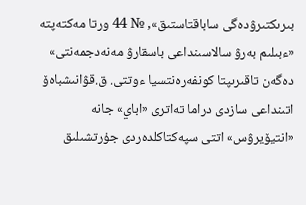بىرىكتىرۋدەگى ساباقتاستىق», № 44 ورتا مەكتەپتە «ءبىلىم بەرۋ سالاسىنداعى باسقارۋ مەنەدجمەنتى» دەگەن تاقىرىپتا كونفەرەنتسيا ءوتتى. ق.قۋانىشباەۆ اتىنداعى سازدى دراما تەاترى «اباي» جانە «انتيۆيرۋس» اتتى سپەكتاكلدەردى جۇرتشىلىق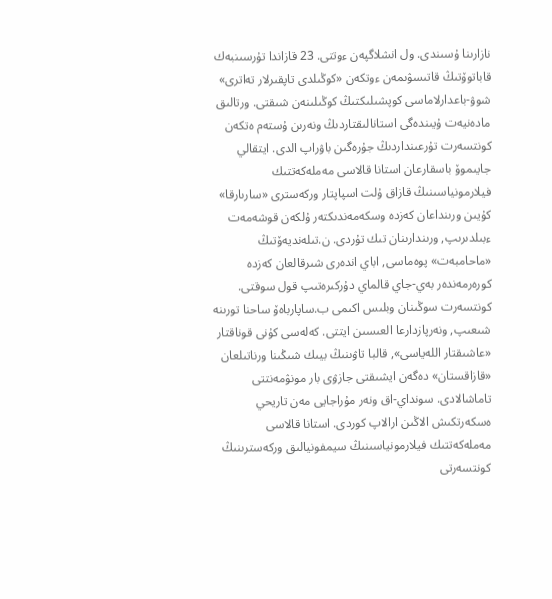نازارىنا ۇسىندى. ول انشلاگپەن ءوتتى. 23 قازاندا تۇرسىنبەك قاباتوۆتىڭ قاتىسۋىمەن ءوتكەن «كوڭىلدى تاپقىرلار تەاترى» شوۋ-باعدارلاماسى كوپشىلىكتىڭ كوڭىلىنەن شىقتى. ورتالىق مادەنيەت ۇيىندەگى استانالىقتاردىڭ ونەرىن ۇستەم ەتكەن كونتسەرت تۇرعىنداردىڭ جۇرەگىن باۋراپ الدى. ايتقالي جايىموۆ باسقارعان استانا قالاسى مەملەكەتتىك فيلارمونياسىنىڭ قازاق ۇلت اسپاپتار وركەسترى «سارىارقا» كۇيىن ورىنداعان كەزدە وسكەمەندىكتەر ۇلكەن قوشەمەت ءبىلدىرىپ, ورىندارىنان تىك تۇردى. ن.تىلەنديەۆتىڭ «ماحامبەت» پوەماسى, اباي اندەرى شىرقالعان كەزدە كورەرمەندەر بەي-جاي قالماي دۇركىرەتىپ قول سوقتى. كونتسەرت سوڭىنان وبلىس اكىمى ب.ساپارباەۆ ساحنا تورىنە شىعىپ, ونەرپازدارعا العىسىن ايتتى. كەلەسى كۇنى قوناقتار «عاشىقتار اللەياسى», قالبا تاۋىنىڭ بيىك شىڭىنا ورناتىلعان «قازاقستان» دەگەن ايشىقتى جازۋى بار مونۋمەنتتى تاماشالادى. سونداي-اق ونەر مۇراجايى مەن تاريحي ەسكەرتكىش الاڭىن ارالاپ كوردى. استانا قالاسى مەملەكەتتىك فيلارمونياسىنىڭ سيمفونيالىق وركەسترىنىڭ كونتسەرتى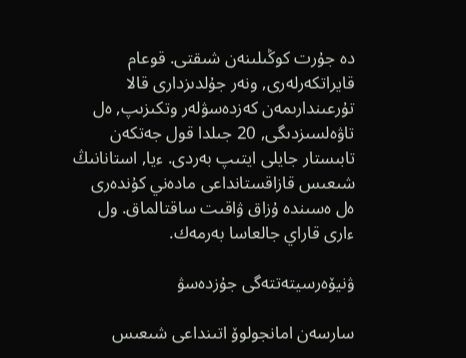دە جۇرت كوڭىلىنەن شىقتى. قوعام قايراتكەرلەرى, ونەر جۇلدىزدارى قالا تۇرعىندارىمەن كەزدەسۋلەر وتكىزىپ, ەل تاۋەلسىزدىگى, 20 جىلدا قول جەتكەن تابىستار جايلى ايتىپ بەردى. ءيا, استانانىڭ شىعىس قازاقستانداعى مادەني كۇندەرى ەل ەسىندە ۇزاق ۋاقىت ساقتالماق. ول ءارى قاراي جالعاسا بەرمەك.

ۋنيۆەرسيتەتتەگى جۇزدەسۋ

سارسەن امانجولوۆ اتىنداعى شىعىس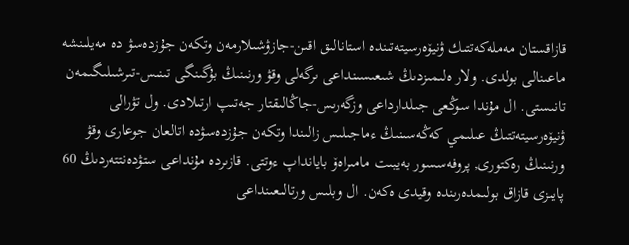قازاقستان مەملەكەتتىك ۋنيۆەرسيتەتىندە استانالىق اقىن-جازۋشىلارمەن وتكەن جۇزدەسۋ دە مەيلىنشە ماعىنالى بولدى. ولار ەلىمىزدىڭ شىعىسىنداعى ىرگەلى وقۋ ورنىنىڭ بۇگىنگى تىنىس-تىرشىلىگىمەن تانىستى. ال مۇندا سوڭعى جىلدارداعى وزگەرىس-جاڭالىقتار جەتىپ ارتىلادى. ول تۋرالى ۋنيۆەرسيتەتتىڭ عىلىمي كەڭەسىنىڭ ءماجىلىس زالىندا وتكەن جۇزدەسۋدە اتالعان جوعارى وقۋ ورنىنىڭ رەكتورى, پروفەسسور بەيبىت مامىراەۆ بايانداپ ءوتتى. قازىردە مۇنداعى ستۋدەنتتەردىڭ 60 پايىزى قازاق بولىمدەرىندە وقيدى ەكەن. ال وبلىس ورتالىعىنداعى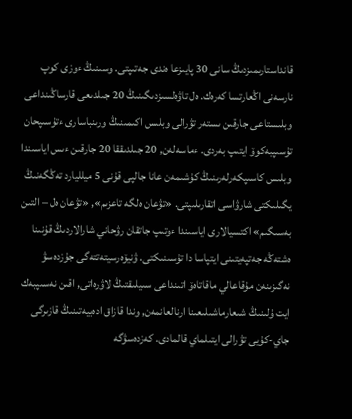قانداستارىمىزدىڭ سانى 30 پايىزعا ەندى جەتىپتى. وسىنىڭ ءوزى كوپ نارسەنى اڭعارتسا كەرەك. ەل تاۋەلسىزدىگىنىڭ 20 جىلدىعى قارساڭىنداعى وبلىستاعى جارقىن ىستەر تۋرالى وبلىس اكىمىنىڭ ورىنباسارى ءتۇسىپحان تۇسىپبەكوۆ ايتىپ بەردى. ءماسەلەن, 20 جىلدىققا 20 جارقىن ءىس اياسىندا وبلىس كاسىپكەرلەرىنىڭ كۇشىمەن عانا جالپى قۇنى 5 ميلليارد تەڭگەنىڭ يگىلىكتى شارۋاسى اتقارىلىپتى. «تۋعان ەلگە تاعزىم», «تۋعان ەل – التىن بەسىگىم» اكتسيالارى اياسىندا ءوتىپ جاتقان رۋحاني شارالاردىڭ قۇنىنا ەشتەڭە جەتپەيتىنى ايتپاسا دا تۇسىنىكتى. ۋنيۆەرسيتەتتەگى جۇزدەسۋ نەگىزىنەن مۇقاعالي ماقاتاەۆ اتىنداعى سىيلىقتىڭ لاۋرەاتى, اقىن نەسىپبەك ايت ۇلىنىڭ شىعارماشىلىعىنا ارنالعانمەن, وندا قازاق ادەبيەتىنىڭ قازىرگى جاي-كۇيى تۋرالى ايتىلماي قالمادى. كەزدەسۋگە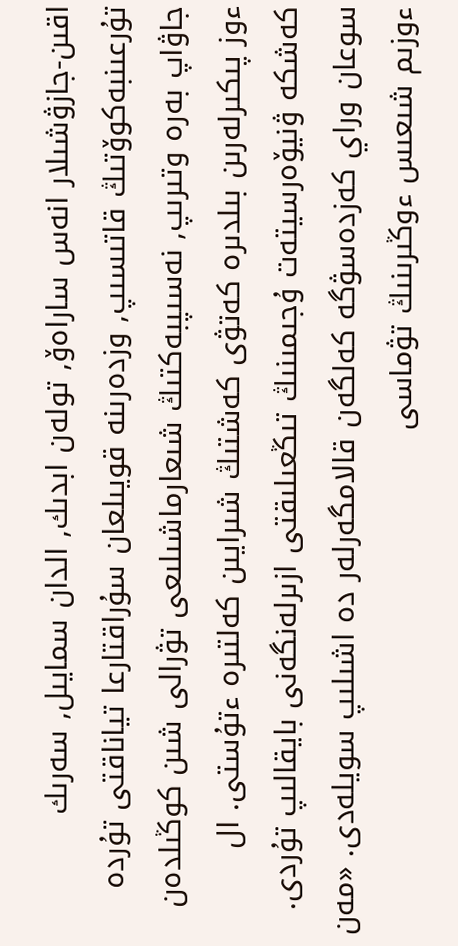اقىن-جازۋشىلار انەس ساراەۆ, تولەن ابدىك, الدان سمايىل, سەرىك تۇرعىنبەكوۆتىڭ قاتىسىپ, وزدەرىنە قويىلعان سۇراقتارعا تياناقتى تۇردە جاۋاپ بەرە وتىرىپ, نەسىپبەكتىڭ شىعارماشىلىعى تۋرالى شىن كوڭىلدەن ءوز پىكىرلەرىن بىلدىرە كەتۋى كەشتىڭ شىرايىن كەلتىرە ءتۇستى. ال كەشكە ۋنيۆەرسيتەت ۇجىمىنىڭ تىڭعىلىقتى ازىرلەنگەنى بايقالىپ تۇردى. سوعان وراي كەزدەسۋگە كەلگەن قالامگەرلەر دە اشىلىپ سويلەدى. «مەن ءوزىم شىعىس ءوڭىرىنىڭ تۋماسى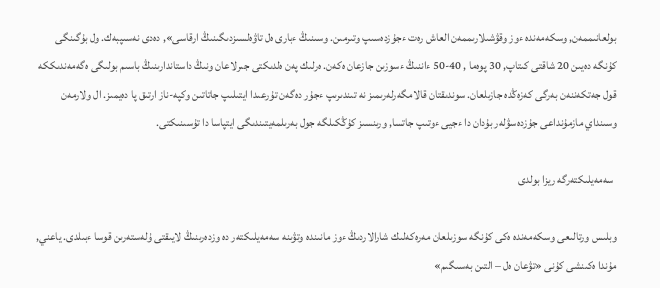بولعانىممەن, وسكەمەندە ءوز وقۋشىلارىممەن العاش رەت ءجۇزدەسىپ وتىرمىن. وسىنىڭ ءبارى ەل تاۋەلسىزدىگىنىڭ ارقاسى», دەدى نەسىپبەك. ول بۇگىنگى كۇنگە دەيىن 20 شاقتى كىتاپ, 30 پوەما , 40-50 ءاننىڭ ءسوزىن جازعان ەكەن. ەرلىك پەن ەلدىكتى جىرلاعان ونىڭ داستاندارىنىڭ باسىم بولىگى ەگەمەندىككە قول جەتكەننەن بەرگى كەزەڭدە جازىلعان. سوندىقتان قالامگەرلەرىمىز نە تىندىرىپ ءجۇر دەگەن تۇرعىدا ايتىلىپ جاتاتىن وكپە-ناز ارتىق پا دەيمىز. ال ولارمەن وسىنداي مازمۇنداعى جۇزدەسۋلەر بۇدان دا ءجيى ءوتىپ جاتسا, ورىنسىز كۇڭكىلگە جول بەرىلمەيتىندىگى ايتپاسا دا تۇسىنىكتى.

 سەمەيلىكتەرگە ريزا بولدى

وبلىس ورتالىعى وسكەمەندە ەكى كۇنگە سوزىلعان مەرەكەلىك شارالاردىڭ ءوز مانىندە وتۋىنە سەمەيلىكتەر دە وزدەرىنىڭ لايىقتى ۇلەستەرىن قوسا ءبىلدى. ياعني, مۇندا ەكىنشى كۇنى «تۋعان ەل – التىن بەسىگىم»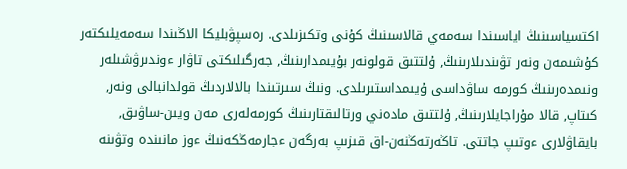اكتسياسىنىڭ اياسىندا سەمەي قالاسىنىڭ كۇنى وتكىزىلدى. رەسپۋبليكا الاڭىندا سەمەيلىكتەر كۇشىمەن ونەر تۋىندىلارىنىڭ, ۇلتتىق قولونەر بۇيىمدارىنىڭ, جەرگىلىكتى تاۋار ءوندىرۋشىلەر ونىمدەرىنىڭ كورمە ساۋداسى ۇيىمداستىرىلدى. ونىڭ سىرتىندا بالالاردىڭ قولدانبالى ونەر, كىتاپ, قالا مۇراجايلارىنىڭ, ۇلتتىق مادەني ورتالىقتارىنىڭ كورمەلەرى مەن ويىن-ساۋىق, بايقاۋلارى ءوتىپ جاتتى. تاڭەرتەڭنەن-اق قىزىپ بەرگەن ءجارمەڭكەنىڭ ءوز مانىندە وتۋىنە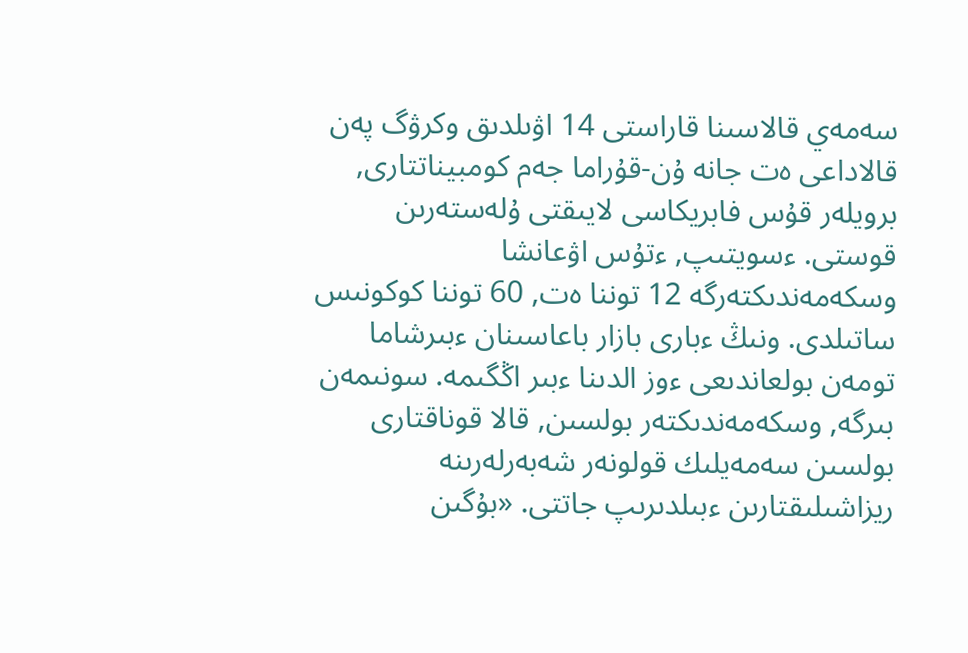سەمەي قالاسىنا قاراستى 14 اۋىلدىق وكرۋگ پەن قالاداعى ەت جانە ۇن-قۇراما جەم كومبيناتتارى, برويلەر قۇس فابريكاسى لايىقتى ۇلەستەرىن قوستى. ءسويتىپ, ءتۇس اۋعانشا وسكەمەندىكتەرگە 12 توننا ەت, 60 توننا كوكونىس ساتىلدى. ونىڭ ءبارى بازار باعاسىنان ءبىرشاما تومەن بولعاندىعى ءوز الدىنا ءبىر اڭگىمە. سونىمەن بىرگە, وسكەمەندىكتەر بولسىن, قالا قوناقتارى بولسىن سەمەيلىك قولونەر شەبەرلەرىنە ريزاشىلىقتارىن ءبىلدىرىپ جاتتى. «بۇگىن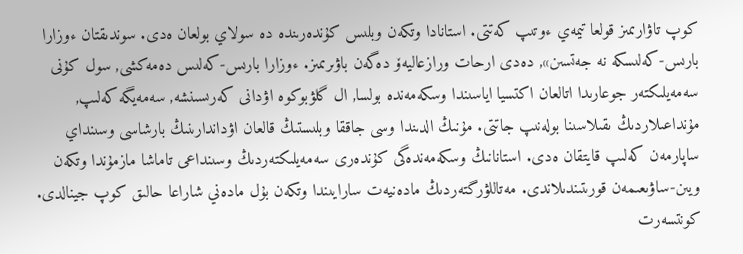كوپ تاۋارىمىز قولعا تيمەي ءوتىپ كەتتى. استانادا وتكەن وبلىس كۇندەرىندە دە سولاي بولعان ەدى. سوندىقتان ءوزارا بارىس-كەلىسكە نە جەتسىن», دەدى ارحات ورازعاليەۆ دەگەن باۋىرىمىز. ءوزارا بارىس-كەلىس دەمەكشى, سول كۇنى سەمەيلىكتەر جوعارىدا اتالعان اكتسيا اياسىندا وسكەمەندە بولسا, ال گلۋبوكوە اۋدانى كەرىسىنشە, سەمەيگە كەلىپ, مۇنداعىلاردىڭ ىقىلاسىنا بولەنىپ جاتتى. مۇنىڭ الدىندا وسى جاققا وبلىستىڭ قالعان اۋداندارىنىڭ بارشاسى وسىنداي ساپارمەن كەلىپ قايتقان ەدى. استانانىڭ وسكەمەندەگى كۇندەرى سەمەيلىكتەردىڭ وسىنداعى تاماشا مازمۇندا وتكەن ويىن-ساۋىعىمەن قورىتىندىلاندى. مەتاللۋرگتەردىڭ مادەنيەت سارايىندا وتكەن بۇل مادەني شاراعا حالىق كوپ جينالدى. كونتسەرت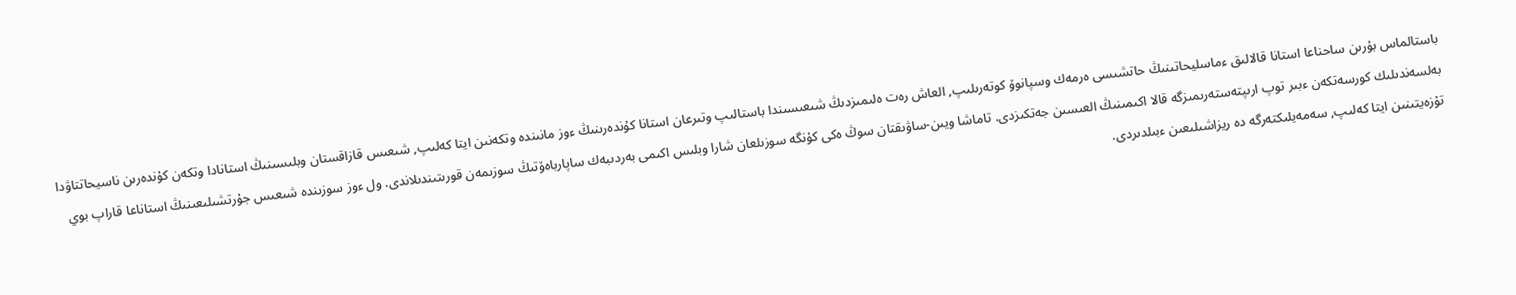باستالماس بۇرىن ساحناعا استانا قالالىق ءماسليحاتىنىڭ حاتشىسى ەرمەك وسپانوۆ كوتەرىلىپ, العاش رەت ەلىمىزدىڭ شىعىسىندا باستالىپ وتىرعان استانا كۇندەرىنىڭ ءوز مانىندە وتكەنىن ايتا كەلىپ, شىعىس قازاقستان وبلىسىنىڭ استانادا وتكەن كۇندەرىن ناسيحاتتاۋدا بەلسەندىلىك كورسەتكەن ءبىر توپ ارىپتەستەرىمىزگە قالا اكىمىنىڭ العىسىن جەتكىزدى. تاماشا ويىن-ساۋىقتان سوڭ ەكى كۇنگە سوزىلعان شارا وبلىس اكىمى بەردىبەك ساپارباەۆتىڭ سوزىمەن قورىتىندىلاندى. ول ءوز سوزىندە شىعىس جۇرتشىلىعىنىڭ استاناعا قاراپ بوي تۇزەيتىنىن ايتا كەلىپ, سەمەيلىكتەرگە دە ريزاشىلىعىن ءبىلدىردى.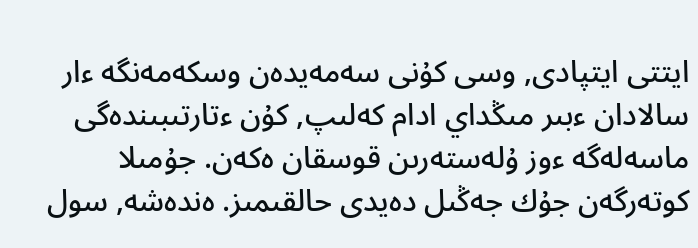ايتتى ايتپادى, وسى كۇنى سەمەيدەن وسكەمەنگە ءار سالادان ءبىر مىڭداي ادام كەلىپ, كۇن ءتارتىبىندەگى ماسەلەگە ءوز ۇلەستەرىن قوسقان ەكەن. جۇمىلا كوتەرگەن جۇك جەڭىل دەيدى حالقىمىز. ەندەشە, سول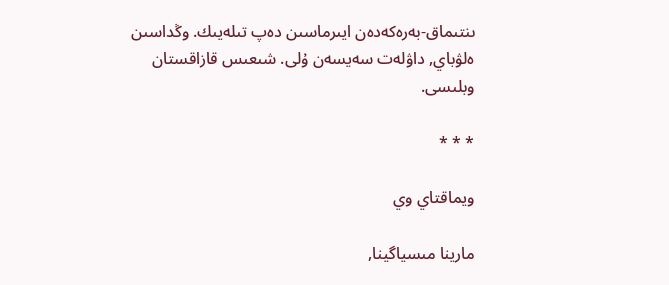ىنتىماق-بەرەكەدەن ايىرماسىن دەپ تىلەيىك. وڭداسىن ەلۋباي, داۋلەت سەيسەن ۇلى. شىعىس قازاقستان وبلىسى.

* * *

ويماقتاي وي

مارينا مىسياگينا,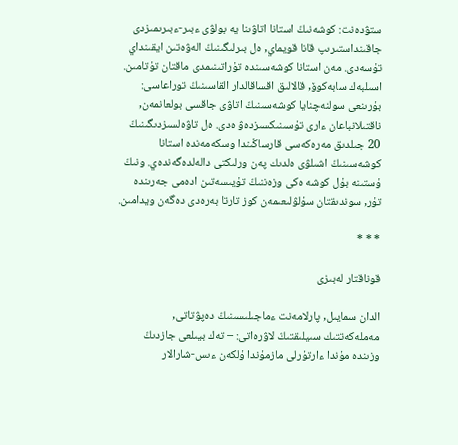ستۋدەنت: كوشەنىڭ استانا اتاۋىنا يە بولۋى ءبىر-ءبىرىمىزدى جاقىنداستىرىپ قانا قويماي, ەل بىرلىگىنىڭ الەۋەتىن ايقىنداي تۇسەدى. مەن استانا كوشەسىندە تۇراتىنىمدى ماقتان تۇتامىن. اسىلبەك سابەكوۆ, قالالىق اقساقالدار القاسىنىڭ توراعاسى: بۇرىنعى سولنەچنايا كوشەسىنىڭ اتاۋى جاقسى بولعانمەن, ناقتىلانباعان ءارى تۇسىنىكسىزدەۋ ەدى. ەل تاۋەلسىزدىگىنىڭ 20 جىلدىق مەرەكەسى قارساڭىندا وسكەمەندە استانا كوشەسىنىڭ اشىلۋى ەلدىك پەن ورلىكتى دالەلدەگەندەي. ونىڭ ۇستىنە بۇل كوشە ەكى وزەننىڭ تۇيىسەتىن ادەمى جەرىندە تۇر, سوندىقتان سۇلۋلىعىمەن كوز تارتا بەرەدى دەگەن ويدامىن.

* * *

قوناقتار لەبىزى

الدان سمايىل, پارلامەنت ءماجىلىسىنىڭ دەپۋتاتى, مەملەكەتتىك سىيلىقتىڭ لاۋرەاتى: – تەك بيىلعى جازدىڭ وزىندە مۇندا ءارتۇرلى مازمۇندا ۇلكەن ءىس-شارالار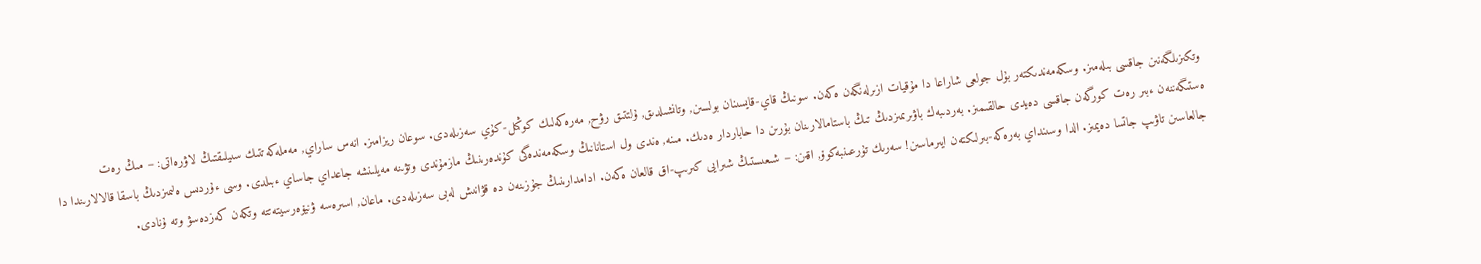وتكىزىلگەنىن جاقسى بىلەمىز. وسكەمەندىكتەر بۇل جولعى شاراعا دا مۇقيات ازىرلەنگەن ەكەن. سونىڭ قاي-قايسىنان بولسىن, وتانشىلدىق, ۇلتتىق رۋح, مەرەكەلىك كوڭىل-كۇي سەزىلەدى. سوعان ريزامىز. انەس ساراي, مەملەكەتتىك سىيلىقتىڭ لاۋرەاتى: – مىڭ رەت ەستىگەننەن ءبىر رەت كورگەن جاقسى دەيدى حالقىمىز. بەردىبەك باۋىرىمىزدىڭ تىڭ باستامالارىنان بۇرىن دا حاباردار ەدىك. مىنە, ەندى ول استانانىڭ وسكەمەندەگى كۇندەرىنىڭ مازمۇندى وتۋىنە مەيلىنشە جاعداي جاساي ءبىلدى. وسى ءۇردىس ەلىمىزدىڭ باسقا قالالارىندا دا جالعاسىن تاۋىپ جاتسا دەيمىز. الدا وسىنداي بەرەكە-بىرلىكتەن ايىرماسىن! سەرىك تۇرعىنبەكوۆ, اقىن: – شىعىستىڭ شىرايى كىرىپ-اق قالعان ەكەن. ادامدارىنىڭ جۇزىنەن دە قۋانىش لەبى سەزىلەدى. ماعان, اسىرەسە ۋنيۆەرسيتەتتە وتكەن كەزدەسۋ وتە ۇنادى.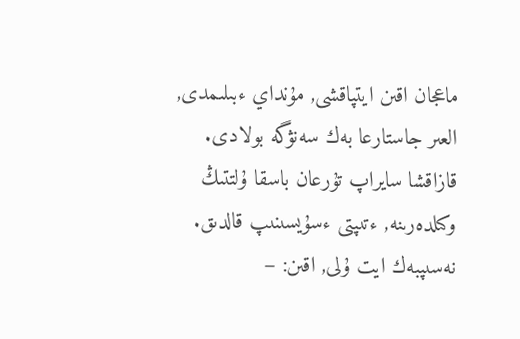ماعجان اقىن ايتپاقشى, مۇنداي ءبىلىمدى, العىر جاستارعا بەك سەنۋگە بولادى. قازاقشا سايراپ تۇرعان باسقا ۇلتتىڭ وكىلدەرىنە, ءتىپتى ءسۇيسىنىپ قالدىق. نەسىپبەك ايت ۇلى, اقىن: –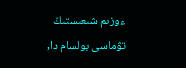ءوزىم شىعىستىڭ تۋماسى بولسام دا,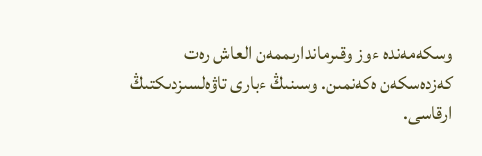وسكەمەندە ءوز وقىرماندارىممەن العاش رەت كەزدەسكەن ەكەنمىن. وسىنىڭ ءبارى تاۋەلسىزدىكتىڭ ارقاسى.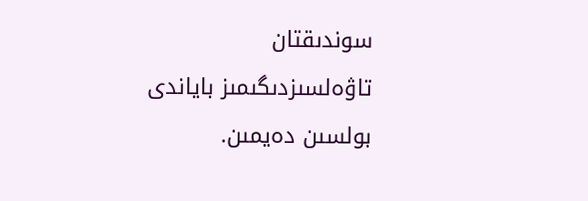سوندىقتان تاۋەلسىزدىگىمىز باياندى بولسىن دەيمىن.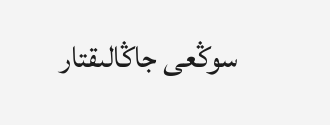سوڭعى جاڭالىقتار